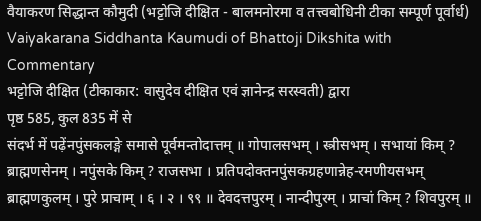वैयाकरण सिद्धान्त कौमुदी (भट्टोजि दीक्षित - बालमनोरमा व तत्त्वबोधिनी टीका सम्पूर्ण पूर्वार्ध)
Vaiyakarana Siddhanta Kaumudi of Bhattoji Dikshita with Commentary
भट्टोजि दीक्षित (टीकाकार: वासुदेव दीक्षित एवं ज्ञानेन्द्र सरस्वती) द्वारा
पृष्ठ 585, कुल 835 में से
संदर्भ में पढ़ेंनपुंसकलङ्गे समासे पूर्वमन्तोदात्तम् ॥ गोपालसभम् । स्त्रीसभम् । सभायां किम् ? ब्राह्मणसेनम् । नपुंसके किम् ? राजसभा । प्रतिपदोक्तनपुंसकग्रहणान्नेह-रमणीयसभम् ब्राह्मणकुलम् । पुरे प्राचाम् । ६ । २ । ९९ ॥ देवदत्तपुरम् । नान्दीपुरम् । प्राचां किम् ? शिवपुरम् ॥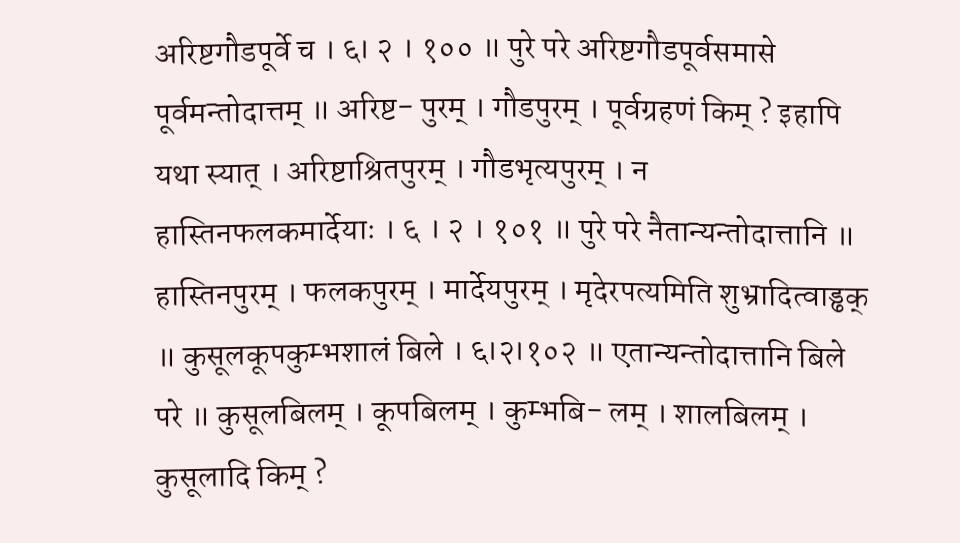अरिष्टगौडपूर्वे च । ६। २ । १०० ॥ पुरे परे अरिष्टगौडपूर्वसमासे पूर्वमन्तोदात्तम् ॥ अरिष्ट- पुरम् । गौडपुरम् । पूर्वग्रहणं किम् ? इहापि यथा स्यात् । अरिष्टाश्रितपुरम् । गौडभृत्यपुरम् । न हास्तिनफलकमार्देयाः । ६ । २ । १०१ ॥ पुरे परे नैतान्यन्तोदात्तानि ॥ हास्तिनपुरम् । फलकपुरम् । मार्देयपुरम् । मृदेरपत्यमिति शुभ्रादित्वाड्ढक् ॥ कुसूलकूपकुम्भशालं बिले । ६।२।१०२ ॥ एतान्यन्तोदात्तानि बिले परे ॥ कुसूलबिलम् । कूपबिलम् । कुम्भबि- लम् । शालबिलम् । कुसूलादि किम् ?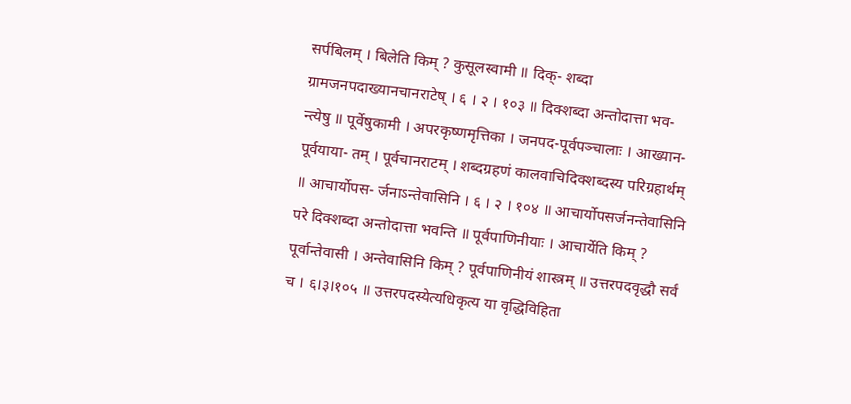सर्पबिलम् । बिलेति किम् ? कुसूलस्वामी ॥ दिक्- शब्दा ग्रामजनपदाख्यानचानराटेष् । ६ । २ । १०३ ॥ दिक्शब्दा अन्तोदात्ता भव- न्त्येषु ॥ पूर्वेषुकामी । अपरकृष्णमृत्तिका । जनपद-पूर्वपञ्चालाः । आख्यान-पूर्वयाया- तम् । पूर्वचानराटम् । शब्दग्रहणं कालवाचिदिक्शब्दस्य परिग्रहार्थम् ॥ आचार्योपस- र्जनाऽन्तेवासिनि । ६ । २ । १०४ ॥ आचार्योपसर्जनन्तेवासिनि परे दिक्शब्दा अन्तोदात्ता भवन्ति ॥ पूर्वपाणिनीयाः । आचार्येति किम् ? पूर्वान्तेवासी । अन्तेवासिनि किम् ? पूर्वपाणिनीयं शास्त्रम् ॥ उत्तरपदवृद्धौ सर्वं च । ६।३।१०५ ॥ उत्तरपदस्येत्यधिकृत्य या वृद्धिविहिता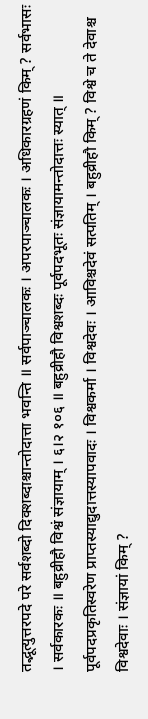तद्भूत्युत्तरपदे परे सर्वशब्दो दिक्शब्दाश्चान्तोदात्ता भवन्ति ॥ सर्वपाञ्चालकः । अपरपाञ्चालकः । अधिकारग्रहणं किम् ? सर्वभासः । सर्वकारकः ॥ बहुव्रीहौ विश्वं संज्ञायाम् । ६।२ १०६ ॥ बहुव्रीहौ विश्वशब्दः पूर्वपदभूतः संज्ञायामन्तोदात्तः स्यात् ॥ पूर्वपदप्रकृतिस्वरेण प्राप्तस्याद्युदात्तस्यापवादः । विश्वकर्मा । विश्वदेवः । आविश्चदेवं सत्पतिम् । बहुव्रीहौ किम् ? विश्वे च ते देवाश्च विश्वदेवाः । संज्ञायां किम् ?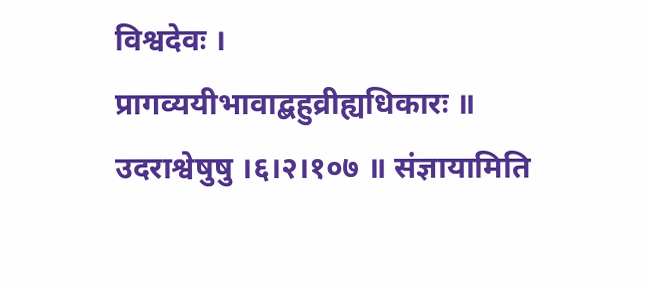विश्वदेवः । प्रागव्ययीभावाद्बहुव्रीह्यधिकारः ॥ उदराश्वेषुषु ।६।२।१०७ ॥ संज्ञायामिति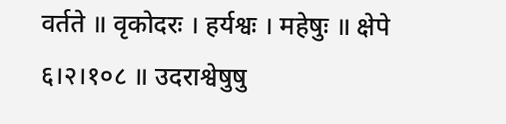वर्तते ॥ वृकोदरः । हर्यश्वः । महेषुः ॥ क्षेपे ६।२।१०८ ॥ उदराश्वेषुषु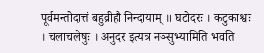पूर्वमन्तोदात्तं बहुव्रीहौ निन्दायाम् ॥ घटोदरः । कटुकाश्वः । चलाचलेषुः । अनुदर इत्यत्र नञ्सुभ्यामिति भवति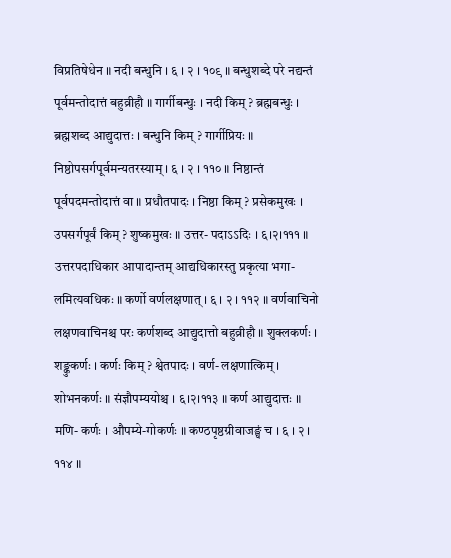विप्रतिषेधेन ॥ नदी बन्धुनि । ६ । २ । १०९ ॥ बन्धुशब्दे परे नद्यन्तं पूर्वमन्तोदात्तं बहुव्रीहौ ॥ गार्गीबन्धुः । नदी किम् ? ब्रह्मबन्धुः । ब्रह्मशब्द आद्युदात्तः । बन्धुनि किम् ? गार्गीप्रियः ॥ निष्ठोपसर्गपूर्वमन्यतरस्याम् । ६ । २ । ११० ॥ निष्ठान्तं पूर्वपदमन्तोदात्तं वा ॥ प्रधौतपादः । निष्ठा किम् ? प्रसेकमुखः । उपसर्गपूर्वं किम् ? शुष्कमुखः ॥ उत्तर- पदाऽऽदिः । ६।२।१११ ॥ उत्तरपदाधिकार आपादान्तम् आद्यधिकारस्तु प्रकृत्या भगा- लमित्यवधिकः ॥ कर्णो वर्णलक्षणात् । ६ । २ । ११२ ॥ वर्णवाचिनो लक्षणवाचिनश्च परः कर्णशब्द आद्युदात्तो बहुव्रीहौ ॥ शुक्लकर्णः । शङ्कुकर्णः । कर्णः किम् ? श्वेतपादः । वर्ण- लक्षणात्किम् । शोभनकर्णः ॥ संज्ञौपम्ययोश्च । ६।२।११३ ॥ कर्ण आद्युदात्तः ॥ मणि- कर्णः । औपम्ये-गोकर्णः ॥ कण्ठपृष्ठग्रीवाजङ्घं च । ६ । २ । ११४ ॥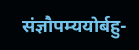संज्ञौपम्ययोर्बहु-